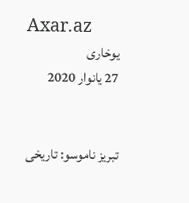Axar.az
یوخاری
27 یانوار 2020


تبریز ناموسو: تاریخی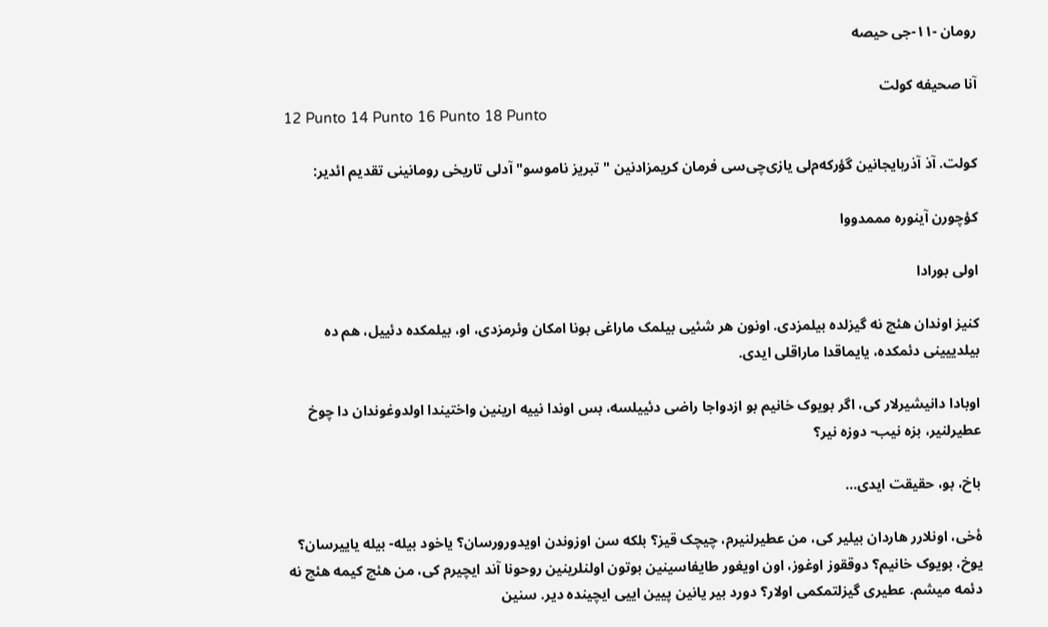رومان -۱۱-جی حیصه

آنا صحیفه کولت
12 Punto 14 Punto 16 Punto 18 Punto

کولت. آذ آذربایجانین گؤرکه‌م‌لی یازی‌چی‌سی فرمان کریمزادنین " تبریز ناموسو" آدلی تاریخی رومانینی تقدیم ائدیر:

کؤچور‌ن آینوره مممدووا

اولی بورادا

کنیز اوندان هئچ نه گیزلده بیلمزدی. اونون هر شئیی بیلمک ماراغی بونا امکان وئرمزدی، او، بیلمکده دئییل، هم ده بیلدییینی دئمکده، یایماقدا ماراقلی ایدی.

اوبادا دانیشیرلار کی، اگر بویوک خانیم بو ازدواجا راضی دئییلسه، بس اوندا نییه ارینین واختیندا اولدوغوندان دا چوخ عطیرلنیر، بزه نیب- دوزه نیر؟

باخ، بو، حقیقت ایدی...

ۀخی، اونلارر هاردان بیلیر کی، من عطیرلنیرم، چیچک قیز؟ بلکه سن اوزوندن اویدورورسان؟ یاخود بیله- بیله یاییرسان؟
یوخ، بویوک خانیم؟ دوققوز اوغوز، اون اویغور طایفاسینین بوتون اولنلرینین روحونا آند ایچیرم کی، من هئچ کیمه هئچ نه دئمه میشم. عطیری گیزلتمکمی اولار؟ دورد بیر یانین پیین اییی ایچینده دیر. سنین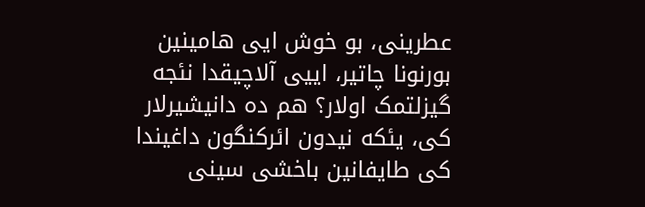عطرینی، بو خوش ایی هامینین بورنونا چاتیر، اییی آلاچیقدا نئجه گیزلتمک اولار؟ هم ده دانیشیرلار کی، یئکه نیدون ائرکنگون داغیندا کی طایفانین باخشی سینی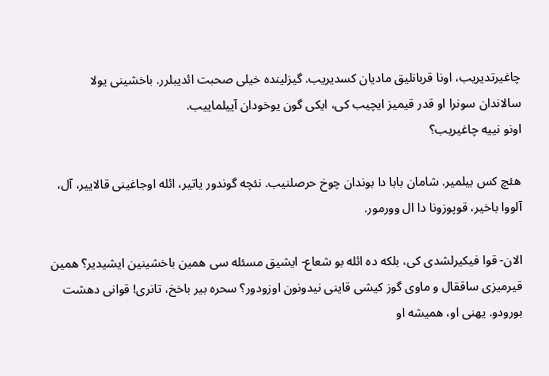چاغیرتدیریب، اونا قربانلیق مادیان کسدیریب. گیزلینده خیلی صحبت ائدیبلرر. باخشینی یولا سالاندان سونرا او قدر قیمیز ایچیب کی، ایکی گون یوخودان آییلماییب.
اونو نییه چاغیریب؟

هئچ کس بیلمیر. شامان بابا دا بوندان چوخ حرصلنیب. نئچه گوندور یاتیر، ائله اوجاغینی قالاییر، آل، آلووا باخیر، قوپوزونا دا ال وورمور.

الان- قوا فیکیرلشدی کی، بلکه ده ائله بو شعاع- ایشیق مسئله سی همین باخشینین ایشیدیر؟ همین قیرمیزی ساققال و ماوی گوز کیشی قاینی نیدونون اوزودور؟ سحره بیر باخخ، تانری! قوانی دهشت بورودو. یهنی او، همیشه او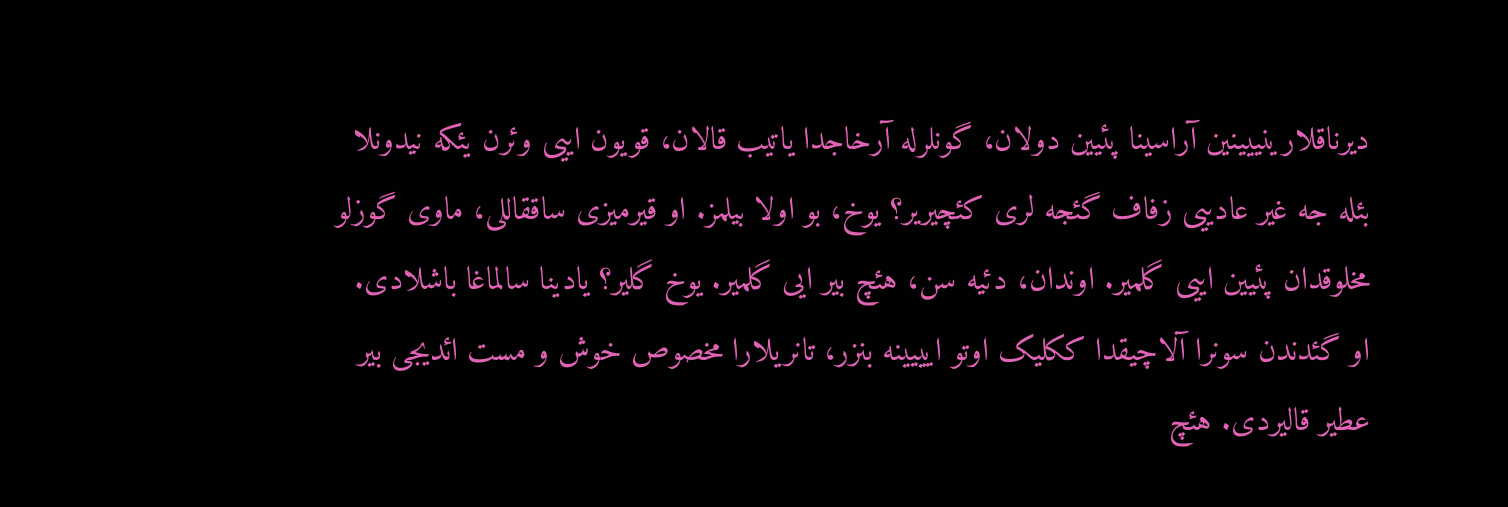دیرناقلارینییینین آراسینا پئیین دولان، گونلرله آرخاجدا یاتیب قالان، قویون اییی وئرن یئکه نیدونلا بئله جه غیر عادییی زفاف گئجه لری کئچیریر؟ یوخ، بو اولا بیلمز. او قیرمیزی ساققاللی، ماوی گوزلو مخلوقدان پئیین اییی گلمیر. اوندان، دئیه سن، هئچ بیر ایی گلمیر. یوخ گلیر؟ یادینا سالماغا باشلادی. او گئدندن سونرا آلاچیقدا ککلیک اوتو ایییینه بنزر، تانریلارا مخصوص خوش و مست ائدیجی بیر عطیر قالیردی. هئچ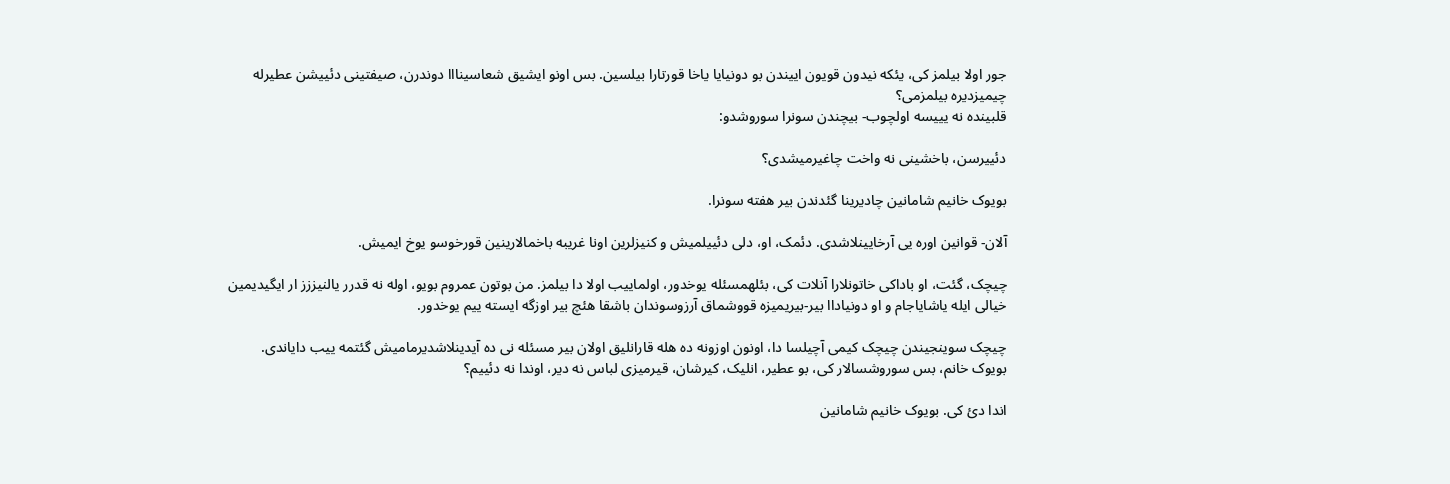جور اولا بیلمز کی، یئکه نیدون قویون اییندن بو دونیایا یاخا قورتارا بیلسین. بس اونو ایشیق شعاسینااا دوندرن، صیفتینی دئییشن عطیرله چیمیزدیره بیلمزمی؟
قلبینده نه یییسه اولچوب- بیچندن سونرا سوروشدو:

دئییرسن، باخشینی نه واخت چاغیرمیشدی؟

بویوک خانیم شامانین چادیرینا گئدندن بیر هفته سونرا.

آلان- قوانین اوره یی آرخایینلاشدی. دئمک، او، دلی دئییلمیش و کنیزلرین اونا غریبه باخمالارینین قورخوسو یوخ ایمیش.

چیچک، گئت، او باداکی خاتونلارا آنلات کی، بئلهمسئله یوخدور، اولماییب اولا دا بیلمز. من بوتون عمروم بویو، اوله نه قدرر یالنیززز ار ایگیدیمین خیالی ایله یاشایاجام و او دونیاداا بیر-بیریمیزه قووشماق آرزوسوندان باشقا هئچ بیر اوزگه ایسته ییم یوخدور.

چیچک سوینجیندن چیچک کیمی آچیلسا دا، اونون اوزونه ده هله قارانلیق اولان بیر مسئله نی ده آیدینلاشدیرمامیش گئتمه ییب دایاندی.
بویوک خانم، بس سوروشسالار کی، بو عطیر، انلیک، کیرشان، قیرمیزی لباس نه دیر، اوندا نه دئییم؟

اندا دئ کی. بویوک خانیم شامانین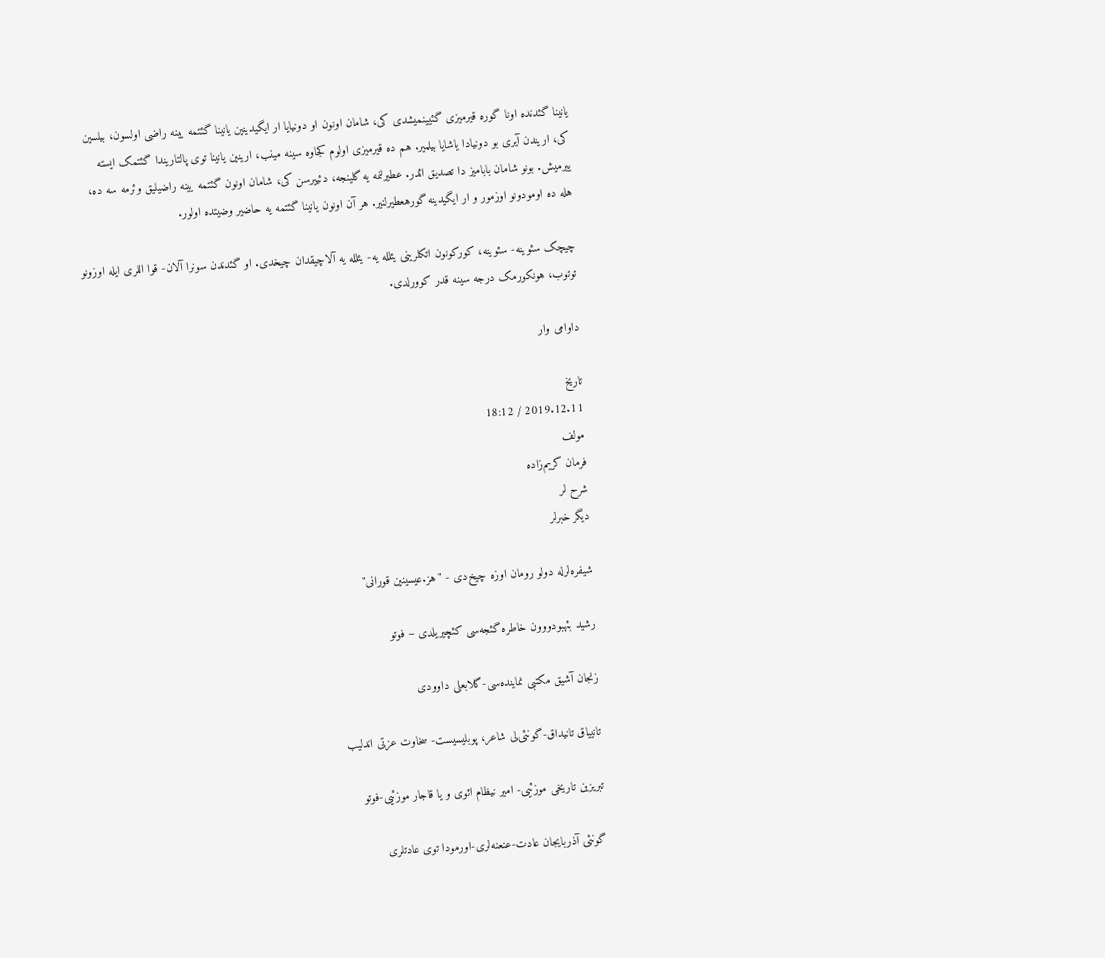یانینا گئدنده اونا گوره قیرمیزی گئیینمیشدی کی، شامان اونون او دونیایا ار ایگیدینین یانینا گئتمه یینه راضی اولسون، بیلسین کی، اریندن آیری بو دونیادا یاشایا بیلمیر. هم ده قیرمیزی اولوم کجاوه سینه مینب، ارینین یانینا توی پالتاریندا گئتمک ایسته ییرمیش. بونو شامان بابامیز دا تصدیق ائدر. عطیرلنمه یه گلینجه، دئییرسن کی، شامان اونون گئتمه یینه راضیلیق وئرمه سه ده، هله ده اومودونو اوزمور و ار ایگیدینه گورهعطیرلنیر. هر آن اونون یانینا گئتمه یه حاضیر وضیتده اولور.

چیچک سئوینه- سئوینه، کورکونون اتکلرینی یئلله یه- یئلله یه آلاچیقدان چیخدی. او گئدندن سونرا آلان- قوا اللری ایله اوزونو توتوب، هونکورمک درجه سینه قدر کوورلدی.

داوامی وار

تاریخ
2019.12.11 / 18:12
مولف
فرمان کریم‌زاده
شرح لر
دیگر خبرلر

شیفره‌لرله دولو رومان اوزه چیخ‌دی - "هز.عیسینین قورانی"

رشید بئهبودووون خاطره گئجه‌سی کئچیریلدی – فوتو

زنجان آشیق مکتبی نماینده‌سی-گلابعلی داوودی

تانییاق تانیداق-گونئی‌لی شاعر، پوبلیسیست- سخاوت عزتی اندلیب

تبریزین تاریخی موزئیی- امیر نیظام ائوی و یا قاجار موزئیی-فوتو

گونئی آذربایجان عادت-عنعنه‌لری-اورمودا توی عادتلری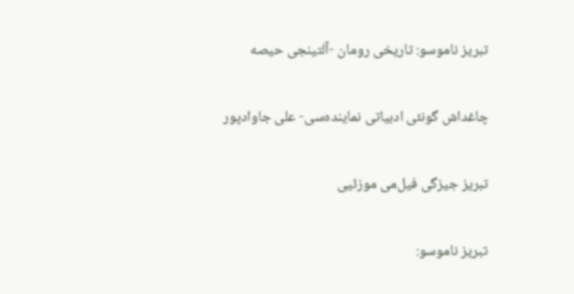تبریز ناموسو: تاریخی رومان -آلتینجی حیصه

چاغداش گونئی ادبیاتی نماینده‌سی- علی جاوادپور

تبریز جیزگی فیل‌می موزئیی

تبریز ناموسو: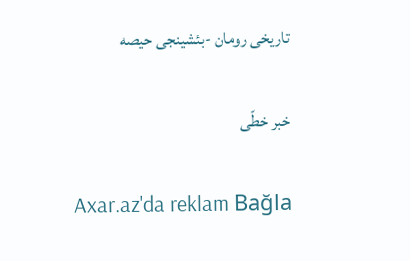تاریخی رومان -بئشینجی حیصه

خبر خطّی

Axar.az'da reklam Bağla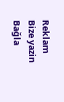Reklam
Bize yazin Bağla